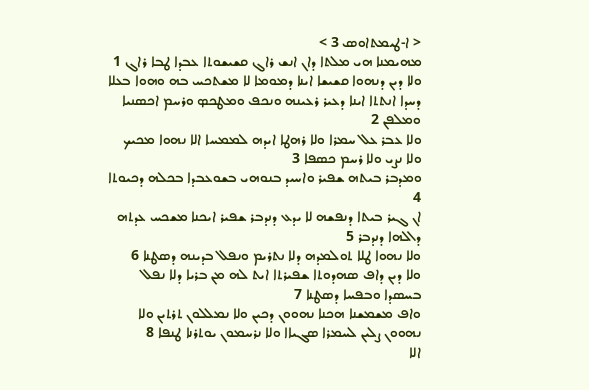< ܐ-ܛܝܡܬܐܘܣ 3 >
ܡܗܝܡܢܐ ܗܝ ܡܠܬܐ ܕܐܢ ܐܢܫ ܪܐܓ ܩܫܝܫܘܬܐ ܥܒܕܐ ܛܒܐ ܪܐܓ 1
ܘܠܐ ܕܝܢ ܕܢܗܘܐ ܩܫܝܫܐ ܐܝܢܐ ܕܡܘܡܐ ܠܐ ܡܫܬܟܚ ܒܗ ܘܗܘܐ ܒܥܠܐ ܕܚܕܐ ܐܢܬܬܐ ܐܝܢܐ ܕܥܝܪ ܪܥܝܢܗ ܘܢܟܦ ܘܡܛܟܤ ܘܪܚܡ ܐܟܤܢܝܐ ܘܡܠܦܢ 2
ܘܠܐ ܥܒܪ ܥܠ ܚܡܪܐ ܘܠܐ ܪܗܛܐ ܐܝܕܗ ܠܡܡܚܐ ܐܠܐ ܢܗܘܐ ܡܟܝܟ ܘܠܐ ܢܨܝ ܘܠܐ ܪܚܡ ܟܤܦܐ 3
ܘܡܕܒܪ ܒܝܬܗ ܫܦܝܪ ܘܐܚܝܕ ܒܢܘܗܝ ܒܫܘܥܒܕܐ ܒܟܠܗ ܕܟܝܘܬܐ 4
ܐܢ ܓܝܪ ܒܝܬܐ ܕܢܦܫܗ ܠܐ ܝܕܥ ܕܢܕܒܪ ܫܦܝܪ ܐܝܟܢܐ ܡܫܟܚ ܥܕܬܗ ܕܐܠܗܐ ܕܢܕܒܪ 5
ܘܠܐ ܢܗܘܐ ܛܠܐ ܬܘܠܡܕܗ ܕܠܐ ܢܬܪܝܡ ܘܢܦܠ ܒܕܝܢܗ ܕܤܛܢܐ 6
ܘܠܐ ܕܝܢ ܕܐܦ ܤܗܕܘܬܐ ܫܦܝܪܬܐ ܐܝܬ ܠܗ ܡܢ ܒܪܝܐ ܕܠܐ ܢܦܠ ܒܚܤܕܐ ܘܒܦܚܐ ܕܤܛܢܐ 7
ܘܐܦ ܡܫܡܫܢܐ ܗܟܢܐ ܢܗܘܘܢ ܕܟܝܢ ܘܠܐ ܢܡܠܠܘܢ ܬܪܬܝܢ ܘܠܐ ܢܗܘܘܢ ܨܠܝܢ ܠܚܡܪܐ ܤܓܝܐܐ ܘܠܐ ܢܪܚܡܘܢ ܝܘܬܪܢܐ ܛܢܦܐ 8
ܐܠܐ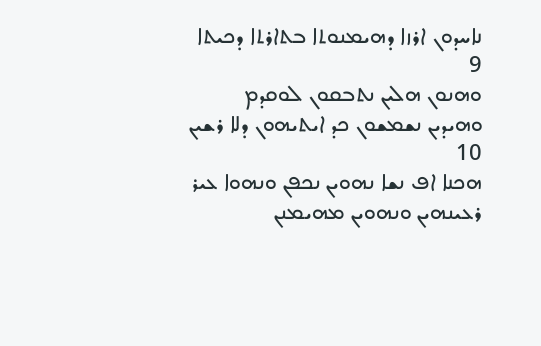ܢܐܚܕܘܢ ܐܪܙܐ ܕܗܝܡܢܘܬܐ ܒܬܐܪܬܐ ܕܟܝܬܐ 9
ܘܗܢܘܢ ܗܠܝܢ ܢܬܒܩܘܢ ܠܘܩܕܡ ܘܗܝܕܝܢ ܢܫܡܫܘܢ ܟܕ ܐܝܬܝܗܘܢ ܕܠܐ ܪܫܝܢ 10
ܗܟܢܐ ܐܦ ܢܫܐ ܢܗܘܝܢ ܢܟܦܢ ܘܢܗܘܐ ܥܝܪ ܪܥܝܢܗܝܢ ܘܢܗܘܝܢ ܡܗܝܡܢܢ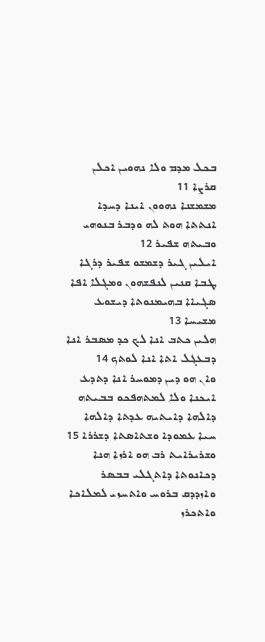ܒܟܠ ܡܕܡ ܘܠܐ ܢܗܘܝܢ ܐܟܠܢ ܩܪܨܐ 11
ܡܫܡܫܢܐ ܢܗܘܘܢ ܐܝܢܐ ܕܚܕܐ ܐܢܬܬܐ ܗܘܬ ܠܗ ܘܕܒܪ ܒܢܘܗܝ ܘܒܝܬܗ ܫܦܝܪ 12
ܐܝܠܝܢ ܓܝܪ ܕܫܡܫܘ ܫܦܝܪ ܕܪܓܐ ܛܒܐ ܩܢܝܢ ܠܢܦܫܗܘܢ ܘܡܓܠܐ ܐܦܐ ܤܓܝܐܐ ܒܗܝܡܢܘܬܐ ܕܝܫܘܥ ܡܫܝܚܐ 13
ܗܠܝܢ ܟܬܒ ܐܢܐ ܠܟ ܟܕ ܡܤܒܪ ܐܢܐ ܕܒܥܓܠ ܐܬܐ ܐܢܐ ܠܘܬܟ 14
ܘܐܢ ܗܘ ܕܝܢ ܕܡܘܚܪ ܐܢܐ ܕܬܕܥ ܐܝܟܢܐ ܘܠܐ ܠܡܬܗܦܟܘ ܒܒܝܬܗ ܕܐܠܗܐ ܕܐܝܬܝܗ ܥܕܬܐ ܕܐܠܗܐ ܚܝܐ ܥܡܘܕܐ ܘܫܬܐܤܬܐ ܕܫܪܪܐ 15
ܘܫܪܝܪܐܝܬ ܪܒ ܗܘ ܐܪܙܐ ܗܢܐ ܕܟܐܢܘܬܐ ܕܐܬܓܠܝ ܒܒܤܪ ܘܐܙܕܕܩ ܒܪܘܚ ܘܐܬܚܙܝ ܠܡܠܐܟܐ ܘܐܬܟܪܙ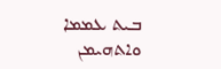ܒܝܬ ܥܡܡܐ ܘܐܬܗܝܡܢ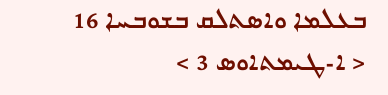ܒܥܠܡܐ ܘܐܤܬܠܩ ܒܫܘܒܚܐ 16
< ܐ-ܛܝܡܬܐܘܣ 3 >